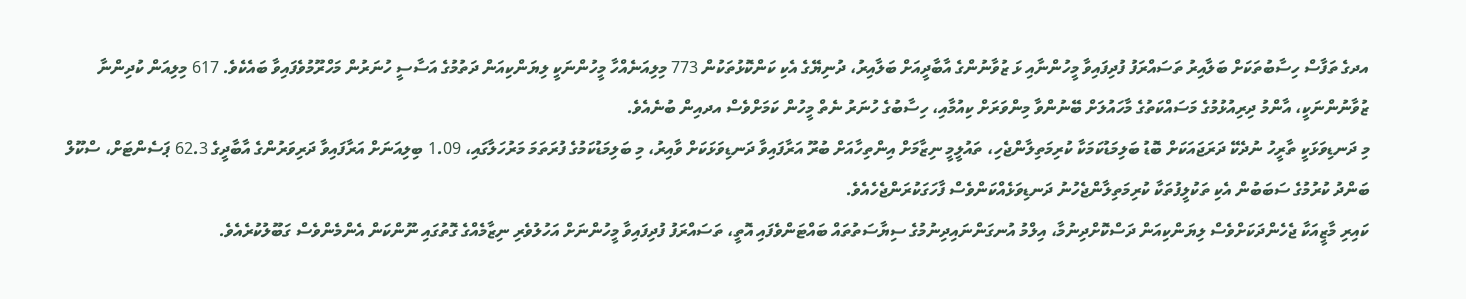އދގެ ތަފާސް ހިސާބުތަކަށް ބަލާއިރު ތަސައްރަފު ފުދިފައިވާ މީހުންނާއި ޅަ ޒުވާނުންގެ އާބާދީއަށް ބަލާއިރު، ދުނިޔޭގެ އެކި ކަންކޮޅުތަކުން 773 މިލިއަނެއްހާ މީހުންނަކީ ލިޔަންކިއަން ދަތުމުގެ އަސާސީ ހުނަރުން މަހްރޫމުވެފައިވާ ބައެކެވެ. 617 މިލިއަން ކުދިންނާ ޒުވާނުންނަކީ، އާންމު ދިރިއުޅުމުގެ މަސައްކަތުގެ މާހައުލަށް ބޭނުންވާ މިންވަރަށް ކިއުމާއި، ހިސާބުގެ ހުނަރު ނެތް މީހުން ކަމަށްވެސް އދއިން ބުނެއެވެ.
މި ދަނޑިވަޅަކީ ތާރީހު ނުދެކޭ ދަރަޖައަކަށް ބޮޑު ބަލިމަޑުކަމަކާ ކުރިމަތިލާންޖެހި، ތައުލީމީ ނިޒާމަށް އިންތިހާއަށް ބުރޫ އަރާފައިވާ ދަނޑިވަޅަކަށް ވާއިރު، މި ބަލިމަޑުކަމުގެ ފުރަތަމަ މަރުހަލާގައި، 1.09 ބިލިއަނަށް އަރާފައިވާ ދަރިވަރުންގެ އާބާދީގެ 62.3 ޕަސެންޓަށް، ސްކޫލް ބަންދު ކުރުމުގެ ސަބަބުން އެކި ތަކުލީފުތަކާ ކުރިމަތިލާންޖެހުނު ދަނޑިވަޅެއްކަންވެސް ފާހަގަކުރަންޖެހެއެވެ.
ކައިރި މާޒީއަކާ ޖެހެންދަކަށްވެސް ލިޔަންކިއަން ދަސްކޮށްދިނުމާ، އިލްމު އުނގަންނައިދިނުމުގެ ސިޔާސަތުތައް ބައްޓަންވެފައި އޮތީ، ތަސައްރަފު ފުދިފައިވާ މީހުންނަށް އަހުލުވެރި ނިޒާމެއްގެ ގޮތުގައި ނޫންކަން އެންމެންވެސް ގަބޫލުކުރެއެވެ.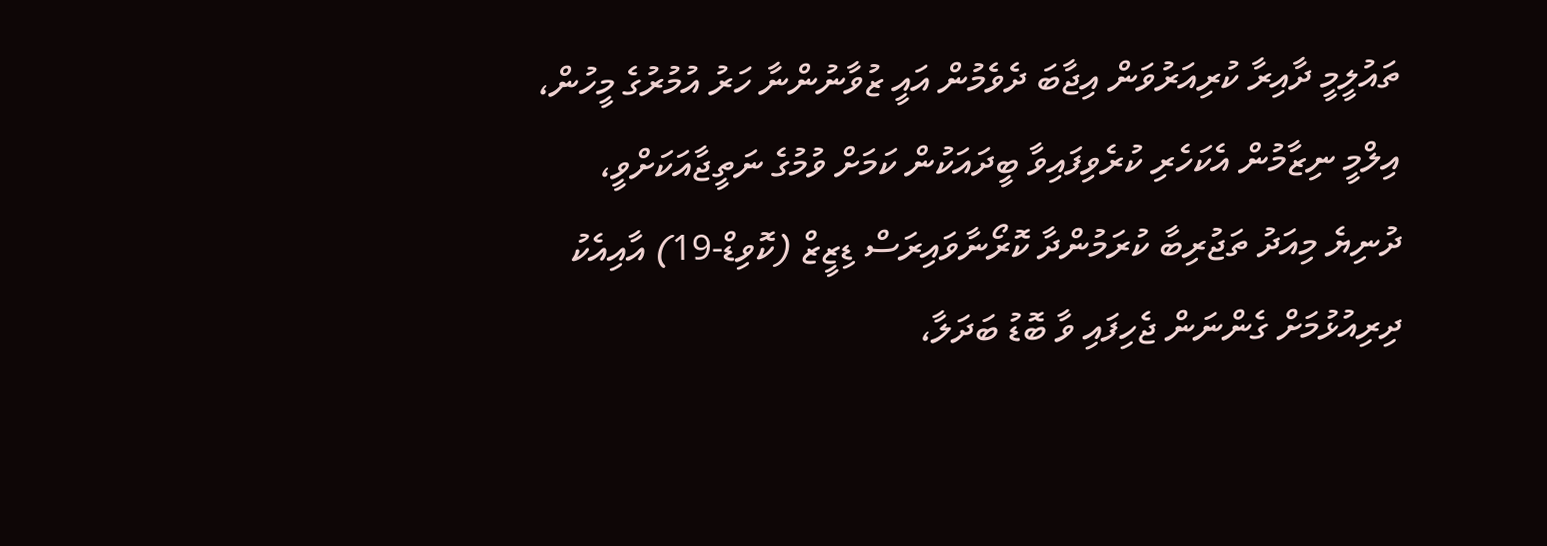ތައުލީމީ ދާއިރާ ކުރިއަރުވަން އިޖާބަ ދެވެމުން އައީ ޒުވާނުންނާ ހަރު އުމުރުގެ މީހުން، އިލްމީ ނިޒާމުން އެކަހެރި ކުރެވިފައިވާ ބީދައަކުން ކަމަށް ވުމުގެ ނަތީޖާއަކަށްވީ، ދުނިޔެ މިއަދު ތަޖުރިބާ ކުރަމުންދާ ކޮރޯނާވައިރަސް ޑިޒީޒް (ކޮވިޑް-19) އާއިއެކު ދިރިއުޅުމަށް ގެންނަން ޖެހިފައި ވާ ބޮޑު ބަދަލާ،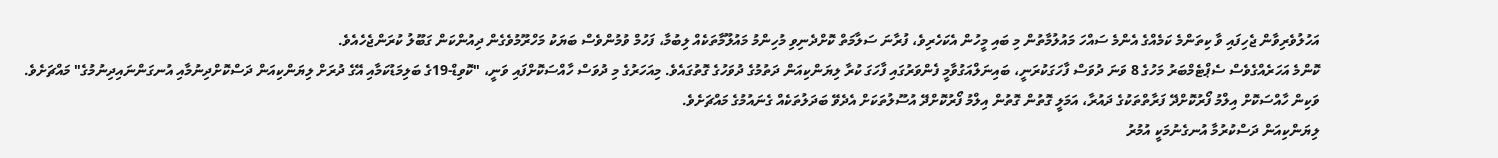އަހުލުވެރިވާން ޖެހިފައި ވާ ކިތަންމެ ކަމެއްގެ އެންމެ ސައްހަ މައުލުމާތުން މި ބައި މީހުން އެކަހެރިވެ، ފުރާނަ ސަލާމަތް ކޮށްދެނިވި މުހިންމު މައުލޫމާތަކެއް ލިބުމާ، ފަހުމް ވުމުންވެސް ބަޔަކު މަހްރޫމުވެގެން ދިއުންކަން ގަބޫލު ކުރަންޖެހެއެވެ.
ކޮންމެ އަހަރެއްގެވެސް ސެޕްޓެމްބަރު މަހުގެ 8 ވަނަ ދުވަސް ފާހަގަކުރަނީ، ބައިނަލްއަގުވާމީ ފެންވަރުގައި ފާހަގަ ކުރާ ލިޔަންކިއަން ދަތުމުގެ ދުވަހުގެ ގޮތުގައެވެ. މިއަހަރުގެ މި ދުވަސް ހާއްސަކޮށްފައި ވަނީ، "ކޮވިޑް-19ގެ ބަލިމަޑުކަމާއި އޭގެ ދުރަށް ލިޔަންކިއަން ދަސްކޮށްދިނުމާއި އުނގަންނައިދިނުމުގެ" މައްޗަށެވެ. ވަކިން ހާއްސަކޮށް އިލްމު ފޯރުކޮށްދޭ ފަރާތްތަކުގެ ދައުރާ، އަމަލީ ގޮތުން ގޮތުން އިލްމު ފޯރުކޮށްދޭ އުސޫލުތަކަށް އެދެވޭ ބަދަލުތަކެއް ގެނައުމުގެ މައްޗަށެވެ.
ލިޔަންކިއަން ދަސްކުރުމާ އުނގެނުމަކީ އުމުރު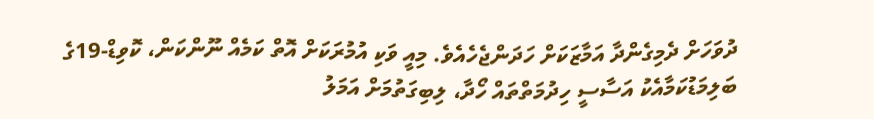ދުވަހަށް ދެމިގެންދާ އަމާޒަކަށް ހަދަންޖެހެއެވެ. މިއީ ވަކި އުމުރަކަށް އޮތް ކަމެއް ނޫންކަން، ކޮވިޑް-19ގެ ބަލިމަޑުކަމާއެކު އަސާސީ ހިދުމަތްތައް ހޯދާ، ލިބިގަތުމަށް އަމަލު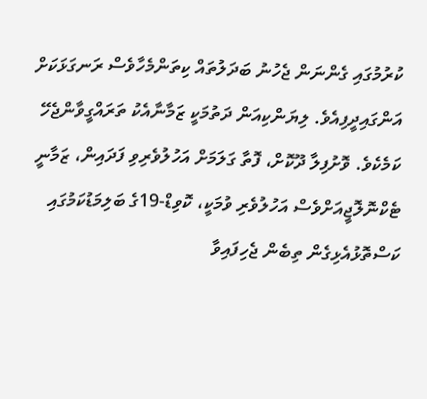ކުރުމުގައި ގެންނަން ޖެހުނު ބަދަލުތައް ކިތަންމެހާވެސް ރަނގަޅަކަށް އަންގައިދީފިއެވެ. ލިޔަންކިއަން ދަތުމަކީ ޒަމާނާއެކު ތަރައްގީވާންޖެހޭ ކަމެކެވެ. ވޮށުފިލާ ދޫކޮށް، ފޮތާ ގަލަމަށް އަހުލުވެރިވި ފަދައިން، ޒަމާނީ ޓެކްނޮލޮޖީއަށްވެސް އަހުލުވެރި ވުމަކީ، ކޮވިޑް-19ގެ ބަލިމަޑުކަމުގައި ކަސްތޮޅުއެޅިގެން ތިބެން ޖެހިފައިވާ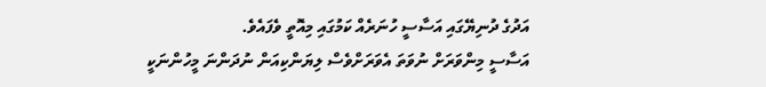އަދުގެ ދުނިޔޭގައި އަސާސީ ހުނަރެއް ކަމުގައި މިއޮތީ ވެފައެވެ.
އަސާސީ މިންވަރަށް ނުވަތަ އެވަރަށްވެސް ލިޔަންކިއަން ނުދަންނަ މީހުންނަކީ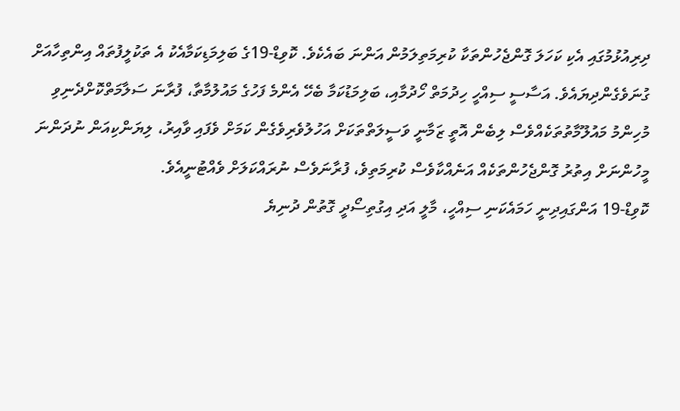ދިރިއުޅުމުގައި އެކި ކަހަލަ ގޮންޖެހުންތަކާ ކުރިމަތިލަމުން އަންނަ ބައެކެވެ. ކޮވިޑް-19ގެ ބަލިމަޑިކަމާއެކު އެ ތަކުލީފުތައް އިންތިހާއަށް ގުނަވެގެންދިޔައެވެ. އަސާސީ ސިއްހީ ހިދުމަތް ހޯދުމާއި، ބަލިމަޑުކަމާ ބެހޭ އެންމެ ފަހުގެ މައުލުމާތާ، ފުރާނަ ސަލާމަތްކޮށްދެނިވި މުހިންމު މައުލޫމާތުތަކެއްވެސް ލިބެން އޮތީ ޒަމާނީ ވަސީލަތްތަކަށް އަހުލުވެރިވެގެން ކަމަށް ވެފައި ވާއިރު، ލިޔަންކިއަން ނުދަންނަ މީހުންނަށް އިތުރު ގޮންޖެހުންތަކެއް އަނެއްކާވެސް ކުރިމަތިވެ، ފުރާނަވެސް ނުރައްކަލަށް ވެއްޓުނީއެވެ.
ކޮވިޑް-19 އަންގައިދިނީ ހަމައެކަނި ސިއްހީ، މާލީ އަދި އިގުތިސޯދީ ގޮތުން ދުނިޔެ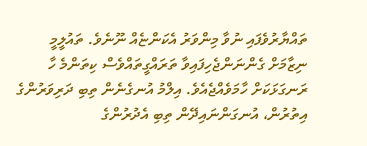ތައްޔާރުވެފައި ނުވާ މިންވަރު އެކަންޏެއް ނޫނެވެ. ތައުލީމީ ނިޒާމަށް ގެންނަންޖެހިފައިވާ ތަރައްގީތައްވެސް ކިތަންމެ ހާ ރަނގަޅަކަށް ހާމަވެއްޖެއެވެ. އިލްމު އުނގެނެން ތިބި ދަރިވަރުންގެ އިތުރުން، އުނގަންނައިދޭން ތިބި އެދުރުންގެ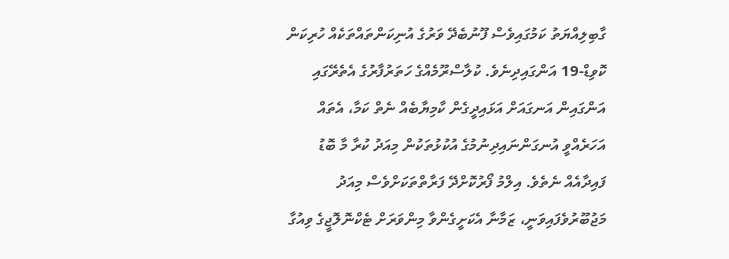ގާބިލިއްޔަތު ކަމުގައިވެސް ފޫނުބެދޭ ވަރުގެ އުނިކަންތައްތަކެއް ހުރިކަން ކޮވިޑް-19 އަންގައިދިނެވެ. ކުލާސްރޫމެއްގެ ހަތަރުފާރުގެ އެތެރޭގައި އަންގައިން އަނގައަށް އަޅައިދީގެން ކާމިޔާބެއް ނެތް ކަމާ، އެތައް އަހަރެއްވީ އުނގަންނައިދިނުމުގެ އުކުޅުތަކުން މިއަދު ކުރާ މާ ބޮޑު ފައިދާއެއް ނެތެވެ. އިލްމު ފޯރުކޮށްދޭ ފަރާތްތަކަށްވެސް މިއަދު މަޖުބޫރުވެފައިވަނީ، ޒަމާނާ އެކަށީގެންވާ މިންވަރަށް ޓެކްނޮލޮޖީގެ ވިއުގާ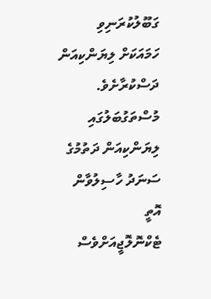ގަބޫލުކުރަނިވި ހަމައަކަށް ލިޔަންކިއަން ދަސްކުރާށެވެ.
މުސްތަގުބަލުގައި ލިޔަންކިއަން ދަތުމުގެ ސަނަދު ހާސިލުވާން އޮތީ ޓެކްނޮލޮޖީއަށްވެސް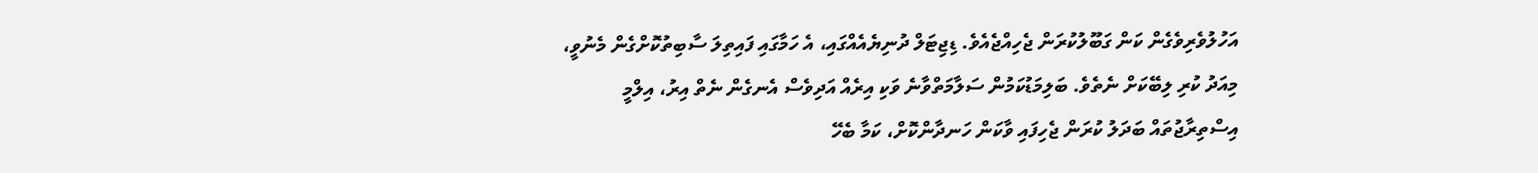އަހުލުވެރިވެގެން ކަން ގަބޫލުކުރަން ޖެހިއްޖެއެވެ. ޑިޖިޓަލް ދުނިޔެއެއްގައި، އެ ހަމާގައި ފައިތިލަ ސާބިތުކޮށްގެން މެނުވީ، މިއަދު ކުރި ލިބޭކަށް ނެތެވެ. ބަލިމަޑުކަމުން ސަލާމަތްވާނެ ވަކި އިރެއް އަދިވެސް އެނގެން ނެތް އިރު، އިލްމީ އިސްތިރާޖުތައް ބަދަލު ކުރަން ޖެހިފައި ވާކަން ހަނދާންކޮށް، ކަމާ ބެހޭ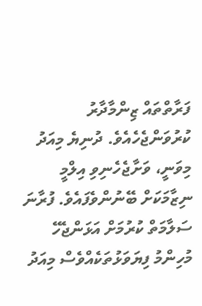ފަރާތްތައް ޒިންމާދާރު ކުރުވަންޖެހެއެވެ. ދުނިޔެ މިއަދު މިވަނީ، ވަށާޖެހެނިވި އިލްމީ ނިޒާމަކަށް ބޭނުންވެފައެވެ. ފުރާނަ ސަލާމަތް ކުރުމަށް އަޅަންޖެހޭ މުހިންމު ފިޔަވަޅުތަކެއްވެސް މިއަދު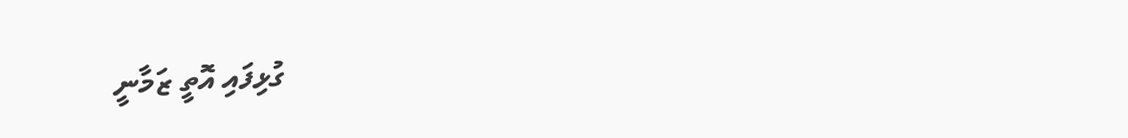ގުޅިފައި އޮތީ ޒަމާނީ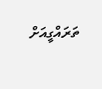ތަރައްގީއަށް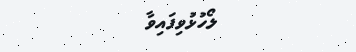ލޯހުޅުވިފައިވާ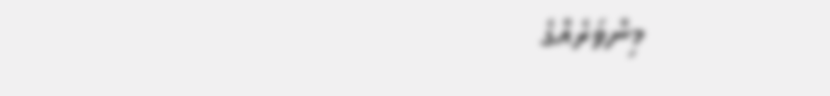މިންވަރެއްގެ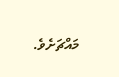މައްޗަށެވެ.